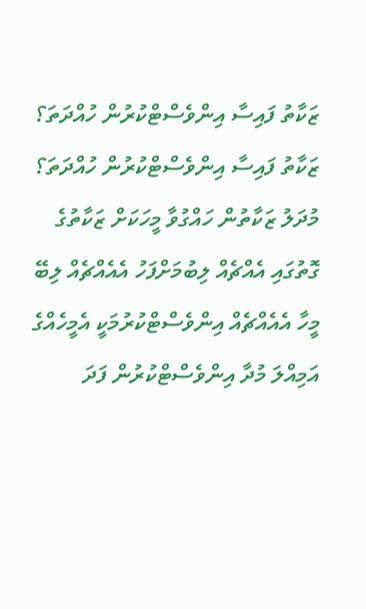ޒަކާތު ފައިސާ އިންވެސްޓްކުރުން ހުއްދަތަ؟ ޒަކާތު ފައިސާ އިންވެސްޓްކުރުން ހުއްދަތަ؟
މުދަލު ޒަކާތުން ހައްގުވާ މީހަކަށް ޒަކާތުގެ ގޮތުގައި އެއްޗެއް ލިބުމަށްފަހު އެއެއްޗެއް ލިބޭ މީހާ އެއެއްޗެއް އިންވެސްޓްކުރުމަކީ އެމީހެއްގެ އަމިއްލަ މުދާ އިންވެސްޓްކުރުން ފަދަ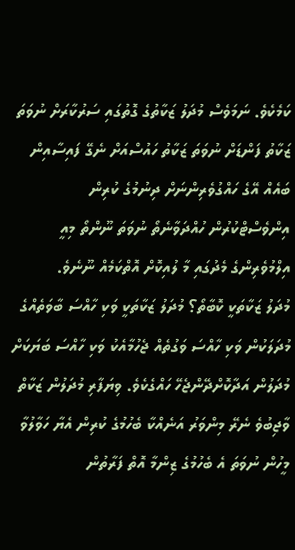ކަމެކެވެ. ނަމަވެސް މުދަލު ޒަކާތުގެ ގޮތުގައި ސަރުކާރަށް ނުވަތަ ޒަކާތު ފަންޑަށް ނުވަތަ ޒަކާތު ހައުސްއަށް ނެގޭ ފައިސާއިން ބައެއް އޭގެ ހައްގުވެރިންނަށް ދިނުމުގެ ކުރިން އިންވެސްޓްކުރުން ހުއްދަވާނެތޯ ނުވަތަ ނޫންތޯ މިއީ އިލްމުވެރިންގެ މެދުގައި މާ ލުއިކޮށް އޮތްކަމެއް ނޫނެވެ.
މުދަލު ޒަކާތަކީ ކޮބާތޯ؟ މުދަލު ޒަކާތަކީ ވަކި ހާއްސަ ބާވަތެއްގެ މުދަލަކުން ވަކި ހާއްސަ ވަގުތެއް ޖެހުމާއެކު ވަކި ހާއްސަ ބަޔަކަށް މުދަލުން އަދާކޮށްދޭންޖެހޭ ހައްގެކެވެ. ވިޔަފާރި މުދަލުން ޒަކާތް ވާޖިބުވެ ނެރޭ މިންވަރު އަނެއްކާ ބެހުމުގެ ކުރިން އެޔާ ހަވާލުވާ މީހުން ނުވަތަ އެ ބެހުމުގެ ޒިންމާ އޮތް ފަރާތުން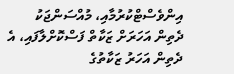އިންވެސްޓްކުރުމާއި، މުއްސަންޖަކު ދެތިން އަހަރަށް ޒަކާތް ފަސްކޮށްލާފައި، އެ ދެތިން އަހަރު ޒަކާތުގެ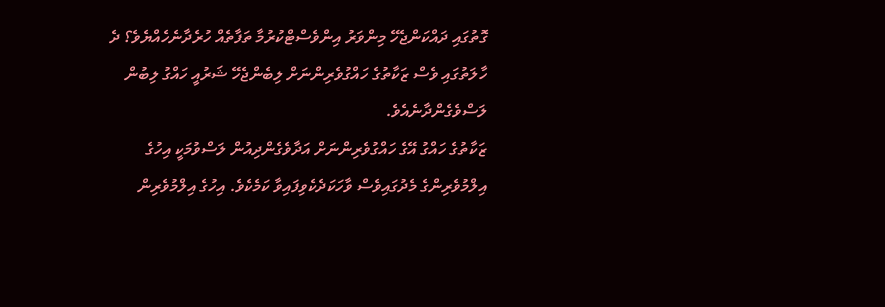ގޮތުގައި ދައްކަންޖެހޭ މިންވަރު އިންވެސްޓްކުރުމާ ތަފާތެއް ހުރެދާނެހެއްޔެވެ؟ ދެ ހާލަތުގައި ވެސް ޒަކާތުގެ ހައްގުވެރިންނަށް ލިބެންޖެހޭ ޝަރުއީ ހައްގު ލިބުން ލަސްވެގެންދާނެއެވެ.
ޒަކާތުގެ ހައްގު އޭގެ ހައްގުވެރިންނަށް އަދާވެގެންދިއުން ލަސްވުމަކީ އިހުގެ އިލްމުވެރިންގެ މެދުގައިވެސް ވާހަކަދެކެވިފައިވާ ކަމެކެވެ. އިހުގެ އިލްމުވެރިން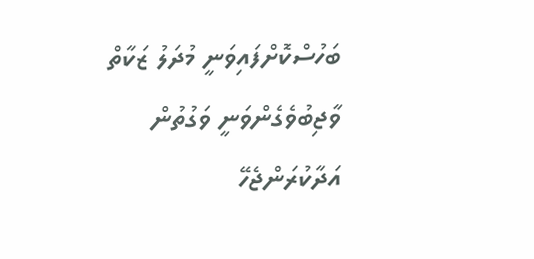ބަހުސްކޮށްފައިވަނީ މުދަލު ޒަކާތް ވާޖިބުވެގެންވަނީ ވަގުތުން އަދާކުރަންޖެހޭ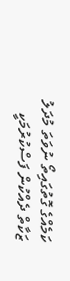ކަމެއްގެ ގޮތުގައިތޯ ނުވަތަ މުދަލު ޒަކާތް ދެއްކުން ފަސްކުރުމަކީ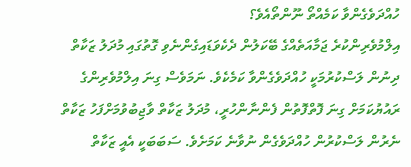ހުއްދަވެގެންވާ ކަމެއްތޯ ނޫންތޯއެވެ؟
އިލްމުވެރިންކުރެ ޖަމާއަތެއްގެ ބޭކަލުން ދެކެވަޑައިގެންނެވި ގޮތުގައި މުދަލު ޒަކާތް ދިނުން ލަސްކުރުމަކީ ހުއްދަވެގެންވާ ކަމެކެވެ. ނަމަވެސް ގިނަ އިލްމުވެރިންގެ ރައުޔުކަމަށް ގިނަ ފޮތްފޮތުން ފެންނާންހުރީ، މުދަލު ޒަކާތް ވާޖިބުވުމަށްފަހު ޒަކާތް ނެރުން ލަސްކުރުން ހުއްދަވެގެން ނުވާނެ ކަމަށެވެ. ސަބަބަކީ އެއީ ޒަކާތް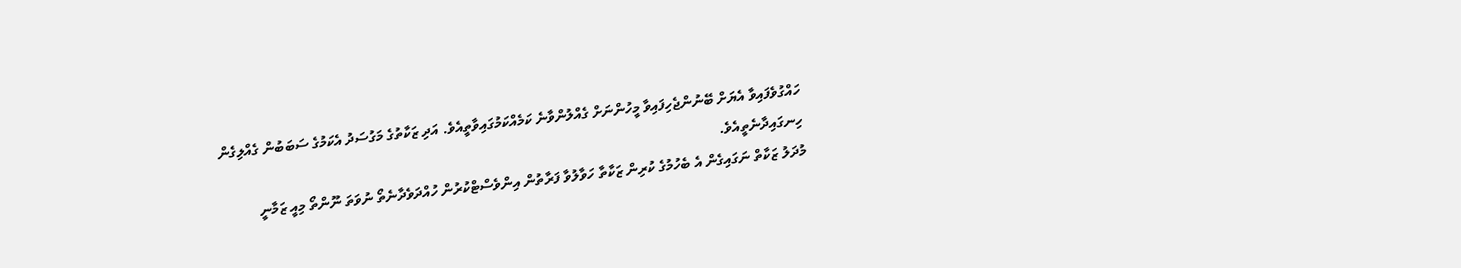ހައްގުވެފައިވާ އެޔަށް ބޭނުންޖެހިފައިވާ މީހުންނަށް ގެއްލުންވާނެ ކަމެއްކަމުގައިވާތީއެވެ. އަދި ޒަކާތުގެ މަގުސަދު އެކަމުގެ ސަބަބުން ގެއްލިގެން ހިނގައިދާނެތީއެވެ.
މުދަލު ޒަކާތް ނަގައިގެން އެ ބެހުމުގެ ކުރިން ޒަކާތާ ހަވާލުވާ ފަރާތުން އިންވެސްޓްކުރުން ހުއްދަވެދާނެތޯ ނުވަތަ ނޫންތޯ މިއީ ޒަމާނީ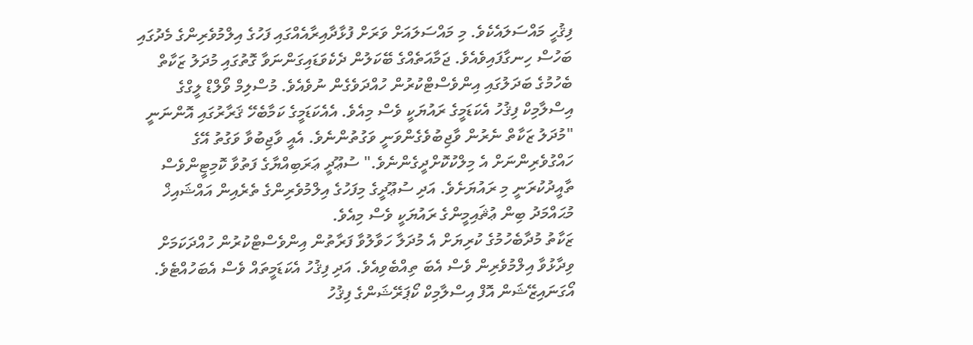ފިޤުހީ މައްސަލައެކެވެ. މި މައްސަލައަށް ވަރަށް ފުޅާދާއިރާއެއްގައި ފަހުގެ އިލްމުވެރިންގެ މެދުގައި ބަހުސް ހިނގާފައިވެއެވެ. ޖަމާއަތެއްގެ ބޭކަލުން ދެކެވަޑައިގަންނަވާ ގޮތުގައި މުދަލު ޒަކާތް ބެހުމުގެ ބަދަލުގައި އިންވެސްޓްކުރުން ހުއްދަވެގެން ނުވެއެވެ. މުސްލިމް ވޯލްޑް ލީގްގެ އިސްލާމިކް ފިޤުހު އެކަޑަމީގެ ރައުޔަކީ ވެސް މިއެވެ. އެއެކަޑަމީގެ ކަމާބެހޭ ޤަރާރުގައި އޮންނަނީ "މުދަލު ޒަކާތް ނެރުން ވާޖިބުވެގެންވަނީ ވަގުތުންނެވެ. އެއީ ވާޖިބުވާ ވަގުތު އޭގެ ހައްގުވެރިންނަށް އެ މިލްކުކޮށްދީގެންނެވެ." ސުޢޫދީ ޢަރަބިއްޔާގެ ފަތުވާ ކޮމިޓީންވެސް ތާއީދުކުރަނީ މި ރައުޔަށެވެ. އަދި ސުޢޫދީގެ މިފަހުގެ އިލްމުވެރިންގެ ތެރެއިން އައްޝައިޚް މުޙައްމަދު ބިން ޢުޘައިމީންގެ ރައުޔަކީ ވެސް މިއެވެ.
ޒަކާތު މުދާބެހުމުގެ ކުރިޔަށް އެ މުދަލާ ހަވާލުވާ ފަރާތުން އިންވެސްޓްކުރުން ހުއްދަކަމަށް ވިދާޅުވާ އިލްމުވެރިން ވެސް އެބަ ތިއްބެވިއެވެ. އަދި ފިޤުހު އެކަޑަމީތައް ވެސް އެބަހުއްޓެވެ. އޯގަނައިޒޭޝަން އޮފް އިސްލާމިކް ކޯޕަރޭޝަންގެ ފިޤުހު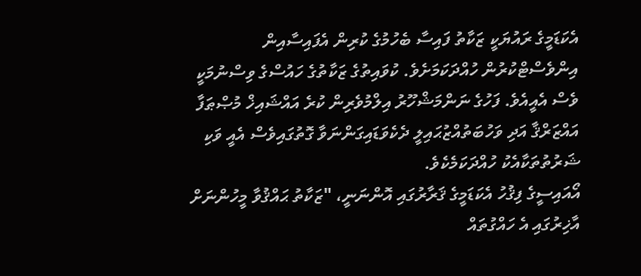އެކަޑަމީގެ ރައުޔަކީ ޒަކާތު ފައިސާ ބެހުމުގެ ކުރިން އެފައިސާއިން އިންވެސްޓްކުރުން ހުއްދަކަމަށެވެ. ކުވައިތުގެ ޒަކާތުގެ ހައުސްގެ ވިސްނުމަކީ ވެސް އެއީއެވެ. ފަހުގެ ނަންމަޝްހޫރު އިލްމުވެރިން ކުރެ އައްޝައިޚް މުޞްޠަފާ އައްޒަރްޤާ އަދި ވަހުބަތުއްޒުޙައިލީ ދެކެވަޑައިގަންނަވާ ގޮތުގައިވެސް އެއީ ވަކި ޝަރުތުތަކާއެކު ހުއްދަކަމެކެވެ.
އޯއައިސީގެ ފިޤުހު އެކަޑަމީގެ ޤަރާރުގައި އޮންނަނީ، "ޒަކާތު ޙައްޤުވާ މީހުންނަށް އާޚިރުގައި އެ ހައްގުތައް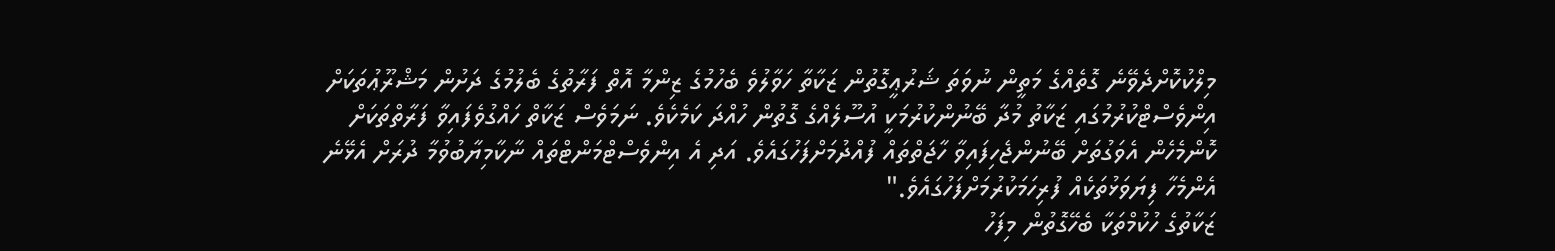މިލްކުކޮށްދެވޭނެ ގޮތެއްގެ މަތީން ނުވަތަ ޝަރުޢީގޮތުން ޒަކާތާ ހަވާލުވެ ބެހުމުގެ ޒިންމާ އޮތް ފަރާތުގެ ބެލުމުގެ ދަށުން މަޝްރޫޢުތަކަށް އިންވެސްޓްކުރުމުގައި ޒަކާތު މުދާ ބޭނުންކުރުމަކީ އުސޫލެއްގެ ގޮތުން ހުއްދަ ކަމެކެވެ. ނަމަވެސް ޒަކާތް ހައްގުވެފައިވާ ފަރާތްތަކަށް ކޮންމެހެން އެވަގުތަށް ބޭނުންޖެހިފައިވާ ހާޖަތްތައް ފުއްދުމަށްފަހުގައެވެ. އަދި އެ އިންވެސްޓްމަންޓްތައް ނާކާމިޔާބުވުމާ ދުރަށް އެޅޭނެ އެންމެހާ ފިޔަވަޅުތަކެއް ފުރިހަމަކުރުމަށްފަހުގައެވެ."
ޒަކާތުގެ ހުކުމްތަކާ ބެހޭގޮތުން މިފަހު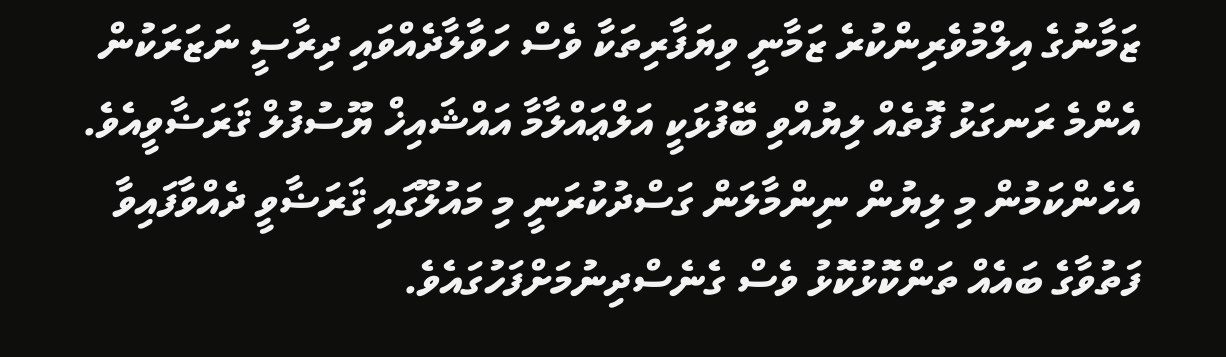ޒަމާނުގެ އިލްމުވެރިންކުރެ ޒަމާނީ ވިޔަފާރިތަކާ ވެސް ހަވާލާދެއްވައި ދިރާސީ ނަޒަރަކުން އެންމެ ރަނގަޅު ފޮތެއް ލިޔުއްވި ބޭފުޅަކީ އަލްޢައްލާމާ އައްޝައިޚް ޔޫސުފުލް ޤަރަޟާވީއެވެ. އެހެންކަމުން މި ލިޔުން ނިންމާލަން ގަސްދުކުރަނީ މި މައުލޫގައި ޤަރަޟާވީ ދެއްވާފައިވާ ފަތުވާގެ ބައެއް ތަންކޮޅުކޮޅު ވެސް ގެނެސްދިނުމަށްފަހުގައެވެ.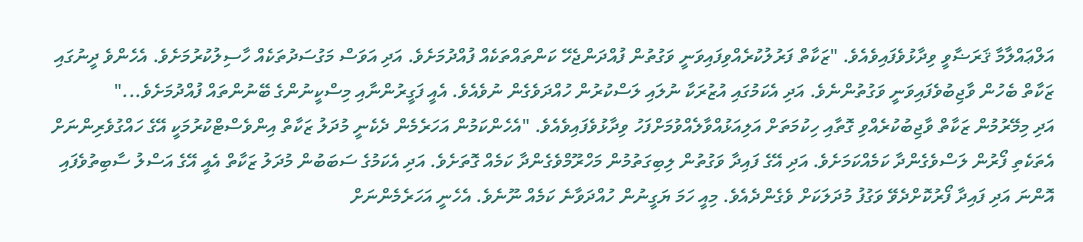އަލްޢައްލާމާ ޤަރަޟާވީ ވިދާޅުވެފައިވެއެވެ. "ޒަކާތް ފަރުލުކުރެއްވިފައިވަނީ ވަގުތުން ފުއްދަންޖެހޭ ކަންތައްތަކެއް ފުއްދުމަށެވެ. އަދި އަވަސް މަގުސަދުތަކެއް ހާސިލުކުރުމަށެވެ. އެހެންވެ ދީނުގައި ޒަކާތް ބެހުން ވާޖިބުވެފައިވަނީ ވަގުތުންނެވެ. އަދި އެކަމުގައި އުޒުރަކާ ނުލައި ލަސްކުރުން ހުއްދަވެގެން ނުވެއެވެ. އެއީ ފަގީރުންނާއި މިސްކީނުންގެ ބޭނުންތައް ފުއްދުމަށެވެ..."
އަދި މިމޭރުމުން ޒަކާތް ވާޖިބުކުރެއްވި ގޮތާއި ހިކުމަތަށް އަލިއަޅުއްވާލެއްވުމަށްފަހު ވިދާޅުވެފައިވެއެވެ. "އެހެންކަމުން އަހަރެމެން ދެކެނީ މުދަލު ޒަކާތް އިންވެސްޓްކުރުމަކީ އޭގެ ހައްގުވެރިންނަށް އެތަކެތި ފޯރުން ލަސްވެގެންދާ ކަމެއްކަމަށެވެ. އަދި އޭގެ ފައިދާ ވަގުތުން ލިބިގަތުމުން މަހްރޫމްވެގެންދާ ކަމެއް ގޮތަށެވެ. އަދި އެކަމުގެ ސަބަބުން މުދަލު ޒަކާތް އެއީ އޭގެ އަސްލު ސާބިތުވެފައި އޮންނަ އަދި ފައިދާ ފޯރުކޮށްދެވޭ ވަގުފު މުދަލަކަށް ވެގެންދެއެވެ. މިއީ ހަމަ ޔަގީނުން ހުއްދަވާނެ ކަމެއް ނޫނެވެ. އެހެނީ އަހަރެމެންނަށް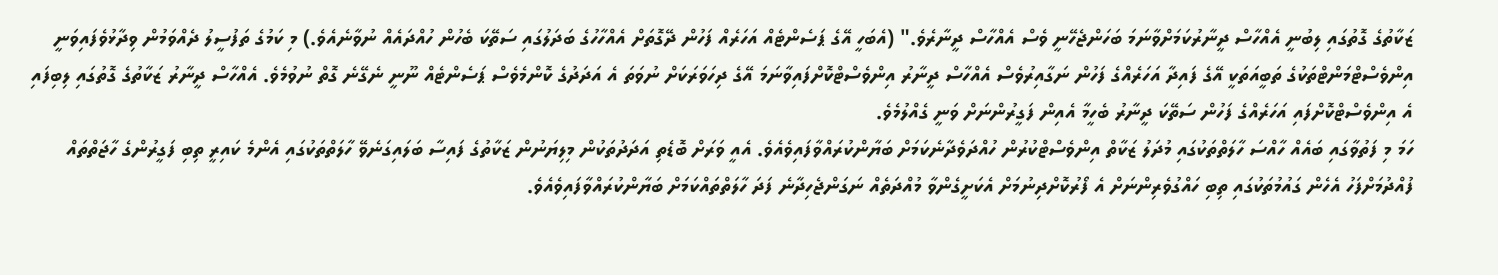ޒަކާތުގެ ގޮތުގައި ލިބުނީ އެއްހާސް ދީނާރުކަމަށްވާނަމަ ބަހަންޖެހޭނީ ވެސް އެއްހާސް ދީނާރެވެ." (އެބަހީ އޭގެ ޕަސެންޓެއް އަހަރެއް ފަހުން ދޭގޮތަށް އެއްހާހުގެ ބަދަލުގައި ސަތޭކަ ބެހުން ހުއްދައެއް ނުވާނެއެވެ.) މި ކަމުގެ ތަފުސީލު ދެއްވަމުން ވިދާޅުވެފައިވަނީ އިންވެސްޓްމަންޓްތަކުގެ ތަބީއަތަކީ އޭގެ ފައިދާ އަހަރެއްގެ ފަހުން ނަގާއިރުވެސް އެއްހާސް ދީނާރު އިންވެސްޓްކޮށްފައިވާނަމަ އޭގެ ދިހަވަރަކަށް ނުވަތަ އެ އަދަދުގެ ކޮންމެވެސް ޕަސެންޓެއް ނޫނީ ނެގޭނެ ގޮތް ނުވުމެވެ. އެއްހާސް ދީނާރު ޒަކާތުގެ ގޮތުގައި ލިބިފައި އެ އިންވެސްޓްކޮށްފައި އަހަރެއްގެ ފަހުން ސަތޭކަ ދީނާރު ބެހީމާ އެއިން ފަގީރުންނަށް ވަނީ ގެއްލުމެވެ.
ހަމަ މި ފަތުވާގައި ބައެއް ހާއްސަ ހާލަތްތަކުގައި މުދަލު ޒަކާތް އިންވެސްޓްކުރުން ހުއްދަވެދާނެކަމަށް ބަޔާންކުރައްވާފައިވެއެވެ. އެއީ ވަރަށް ބޮޑެތި އަދަދުތަކުން މިލިޔަނުން ޒަކާތުގެ ފައިސާ ބަލައިގަނެވޭ ހާލަތްތަކުގައި އެންމެ ކައިރީ ތިބި ފަގީރުންގެ ހާޖަތްތައް ފުއްދުމަށްފަހު އެހެން ގައުމުތަކުގައި ތިބި ހައްގުވެރިންނަށް އެ ފޯރުކޮށްދިނުމަށް އެކަށީގެންވާ މުއްދަތެއް ނަގަންޖެހިދާނެ ފަދަ ހާލަތްތައްކަމަށް ބަޔާންކުރައްވާފައިވެއެވެ.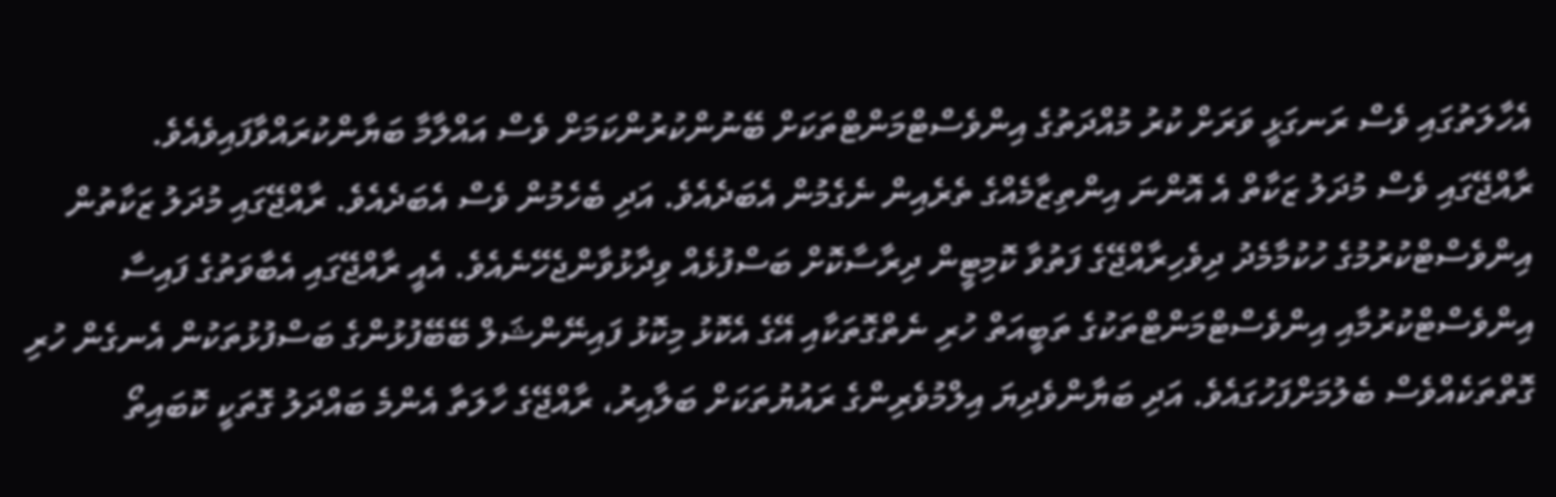އެހާލަތުގައި ވެސް ރަނގަޅީ ވަރަށް ކުރު މުއްދަތުގެ އިންވެސްޓްމަންޓްތަކަށް ބޭނުންކުރުންކަމަށް ވެސް އައްލާމާ ބަޔާންކުރައްވާފައިވެއެވެ.
ރާއްޖޭގައި ވެސް މުދަލު ޒަކާތް އެ އޮންނަ އިންތިޒާމެއްގެ ތެރެއިން ނެގެމުން އެބަދެއެވެ. އަދި ބެހެމުން ވެސް އެބަދެއެވެ. ރާއްޖޭގައި މުދަލު ޒަކާތުން އިންވެސްޓްކުރުމުގެ ހުކުމާމެދު ދިވެހިރާއްޖޭގެ ފަތުވާ ކޮމިޓީން ދިރާސާކޮށް ބަސްފުޅެއް ވިދާޅުވާންޖެހޭނެއެވެ. އެއީ ރާއްޖޭގައި އެބާވަތުގެ ފައިސާ އިންވެސްޓްކުރުމާއި އިންވެސްޓްމަންޓްތަކުގެ ތަބީއަތް ހުރި ނެތްގޮތަކާއި އޭގެ އެކޮޅު މިކޮޅު ފައިނޭންޝަލް ބޭބޭފުޅުންގެ ބަސްފުޅުތަކުން އެނގެން ހުރި ގޮތްތަކެއްވެސް ބެލުމަށްފަހުގައެވެ. އަދި ބަޔާންވެދިޔަ އިލްމުވެރިންގެ ރައުޔުތަކަށް ބަލާއިރު، ރާއްޖޭގެ ހާލަތާ އެންމެ ބައްދަލު ގޮތަކީ ކޮބައިތޯ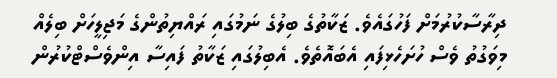ދިރާސާކުރުމަށް ފަހުގައެވެ. ޒަކާތުގެ ބިލުގެ ނަމުގައި ރައްޔިތުންގެ މަޖިލީހަށް ބިލެއް މިވަގުތު ވެސް ހުށަހެޅިފައި އެބައޮތެވެ. އެބިލުގައި ޒަކާތު ފައިސާ އިންވެސްޓްކުރުން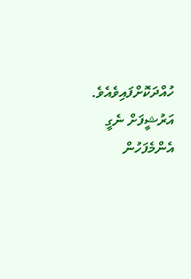ހުއްދަކޮށްފައިވެއެވެ.
އަރުޝީފަށް ނެގީ
އެންމެފަހުން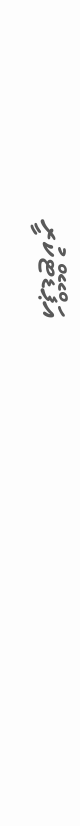އަޕްޑޭޓްކުރީ